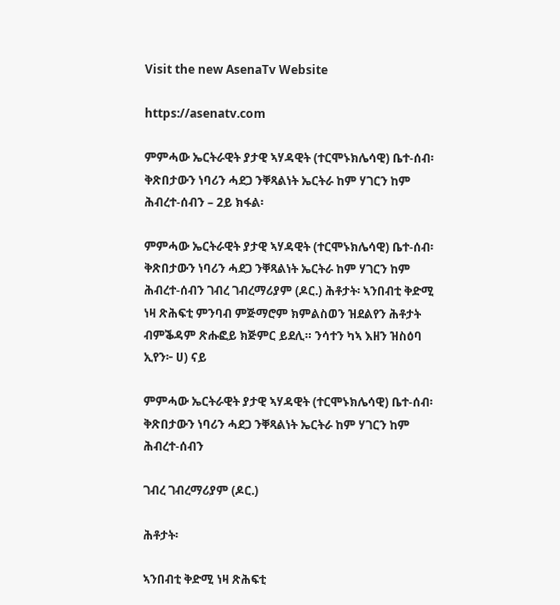Visit the new AsenaTv Website

https://asenatv.com

ምምሓው ኤርትራዊት ያታዊ ኣሃዳዊት (ተርሞኑክሌሳዊ) ቤተ-ሰብ፡ ቅጽበታውን ነባሪን ሓደጋ ንቐጻልነት ኤርትራ ከም ሃገርን ከም ሕብረተ-ሰብን – 2ይ ክፋል፡

ምምሓው ኤርትራዊት ያታዊ ኣሃዳዊት (ተርሞኑክሌሳዊ) ቤተ-ሰብ፡ ቅጽበታውን ነባሪን ሓደጋ ንቐጻልነት ኤርትራ ከም ሃገርን ከም ሕብረተ-ሰብን ገብረ ገብረማሪያም (ዶር.) ሕቶታት፡ ኣንበብቲ ቅድሚ ነዛ ጽሕፍቲ ምንባብ ምጅማሮም ክምልስወን ዝደልየን ሕቶታት ብምቕዳም ጽሑፎይ ክጅምር ይደሊ። ንሳተን ካኣ እዘን ዝስዕባ ኢየን፦ ሀ) ናይ

ምምሓው ኤርትራዊት ያታዊ ኣሃዳዊት (ተርሞኑክሌሳዊ) ቤተ-ሰብ፡ ቅጽበታውን ነባሪን ሓደጋ ንቐጻልነት ኤርትራ ከም ሃገርን ከም ሕብረተ-ሰብን

ገብረ ገብረማሪያም (ዶር.)

ሕቶታት፡

ኣንበብቲ ቅድሚ ነዛ ጽሕፍቲ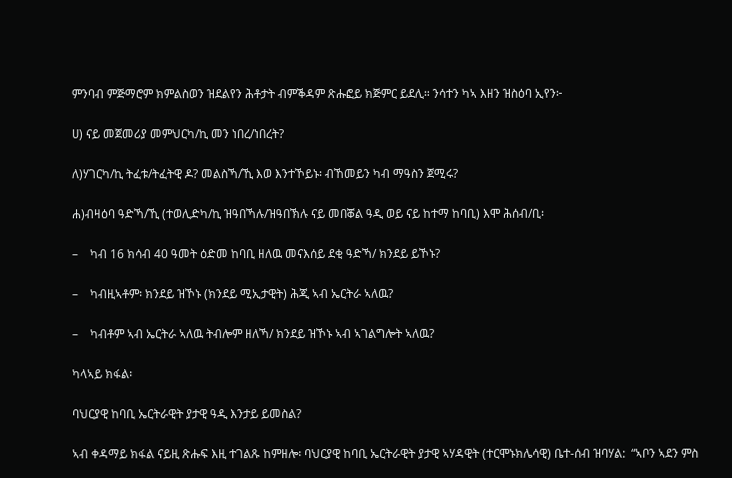ምንባብ ምጅማሮም ክምልስወን ዝደልየን ሕቶታት ብምቕዳም ጽሑፎይ ክጅምር ይደሊ። ንሳተን ካኣ እዘን ዝስዕባ ኢየን፦

ሀ) ናይ መጀመሪያ መምህርካ/ኪ መን ነበረ/ነበረት?

ለ)ሃገርካ/ኪ ትፈቱ/ትፈትዊ ዶ? መልስኻ/ኺ እወ እንተኾይኑ፡ ብኸመይን ካብ ማዓስን ጀሚሩ?

ሐ)ብዛዕባ ዓድኻ/ኺ (ተወሊድካ/ኪ ዝዓበኻሉ/ዝዓበኽሉ ናይ መበቖል ዓዲ ወይ ናይ ከተማ ከባቢ) እሞ ሕሰብ/ቢ፡

–    ካብ 16 ክሳብ 40 ዓመት ዕድመ ከባቢ ዘለዉ መናእሰይ ደቂ ዓድኻ/ ክንደይ ይኾኑ?

–    ካብዚኣቶም፡ ክንደይ ዝኾኑ (ክንደይ ሚኢታዊት) ሕጂ ኣብ ኤርትራ ኣለዉ?

–    ካብቶም ኣብ ኤርትራ ኣለዉ ትብሎም ዘለኻ/ ክንደይ ዝኾኑ ኣብ ኣገልግሎት ኣለዉ?

ካላኣይ ክፋል፡

ባህርያዊ ከባቢ ኤርትራዊት ያታዊ ዓዲ እንታይ ይመስል?

ኣብ ቀዳማይ ክፋል ናይዚ ጽሑፍ እዚ ተገልጹ ከምዘሎ፡ ባህርያዊ ከባቢ ኤርትራዊት ያታዊ ኣሃዳዊት (ተርሞኑክሌሳዊ) ቤተ-ሰብ ዝባሃል:  “ኣቦን ኣደን ምስ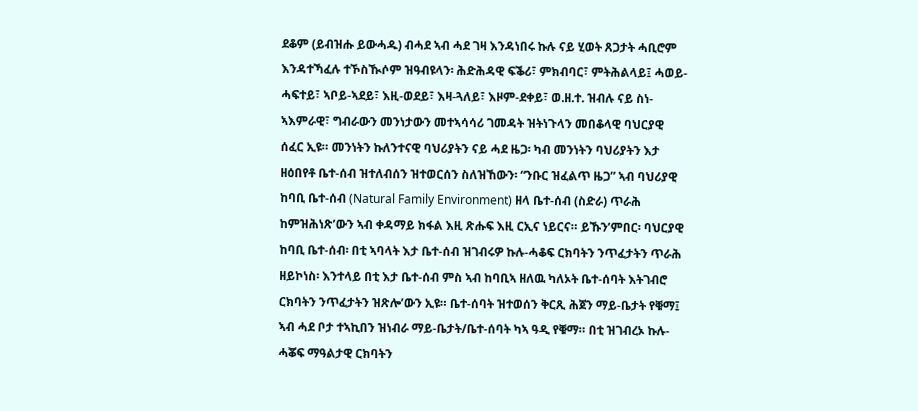ደቆም (ይብዝሑ ይውሓዱ) ብሓደ ኣብ ሓደ ገዛ እንዳነበሩ ኩሉ ናይ ሂወት ጸጋታት ሓቢሮም እንዳተኻፈሉ ተኾስዂሶም ዝዓብዩላን፡ ሕድሕዳዊ ፍቕሪ፣ ምክብባር፣ ምትሕልላይ፤ ሓወይ-ሓፍተይ፣ ኣቦይ-ኣደይ፣ እዚ-ወደይ፣ እዛ-ጓለይ፣ እዞም-ደቀይ፣ ወ.ዘ.ተ. ዝብሉ ናይ ስነ-ኣእምራዊ፣ ግብራውን መንነታውን መተኣሳሳሪ ገመዳት ዝትነጉላን መበቆላዊ ባህርያዊ ሰፈር ኢዩ። መንነትን ኩለንተናዊ ባህሪያትን ናይ ሓደ ዜጋ፡ ካብ መንነትን ባህሪያትን እታ ዘዕበየቶ ቤተ-ሰብ ዝተለብሰን ዝተወርሰን ስለዝኸውን፡ “ንቡር ዝፈልጥ ዜጋ” ኣብ ባህሪያዊ ከባቢ ቤተ-ሰብ (Natural Family Environment) ዘላ ቤተ-ሰብ (ስድራ) ጥራሕ ከምዝሕነጽ’ውን ኣብ ቀዳማይ ክፋል እዚ ጽሑፍ እዚ ርኢና ነይርና። ይኹን’ምበር፡ ባህርያዊ ከባቢ ቤተ-ሰብ፡ በቲ ኣባላት እታ ቤተ-ሰብ ዝገብሩዎ ኩሉ-ሓቆፍ ርክባትን ንጥፈታትን ጥራሕ ዘይኮነስ፡ እንተላይ በቲ እታ ቤተ-ሰብ ምስ ኣብ ከባቢኣ ዘለዉ ካለኦት ቤተ-ሰባት እትገብሮ ርክባትን ንጥፈታትን ዝጽሎ’ውን ኢዩ። ቤተ-ሰባት ዝተወሰን ቅርጺ ሕጀን ማይ-ቤታት የቑማ፤ ኣብ ሓደ ቦታ ተኣኪበን ዝነብራ ማይ-ቤታት/ቤተ-ሰባት ካኣ ዓዲ የቑማ። በቲ ዝገብረኦ ኩሉ-ሓቖፍ ማዓልታዊ ርክባትን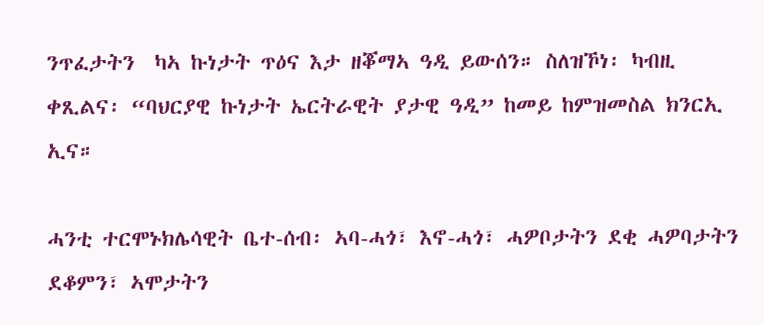ንጥፈታትን  ካኣ ኩነታት ጥዕና እታ ዘቖማኣ ዓዲ ይውሰን። ስለዝኾነ፡ ካብዚ ቀጺልና፡ “ባህርያዊ ኩነታት ኤርትራዊት ያታዊ ዓዲ” ከመይ ከምዝመስል ክንርኢ ኢና።

ሓንቲ ተርሞኑክሌሳዊት ቤተ-ሰብ፡ ኣባ-ሓጎ፣ እኖ-ሓጎ፣ ሓዎቦታትን ደቂ ሓዎባታትን ደቆምን፣ ኣሞታትን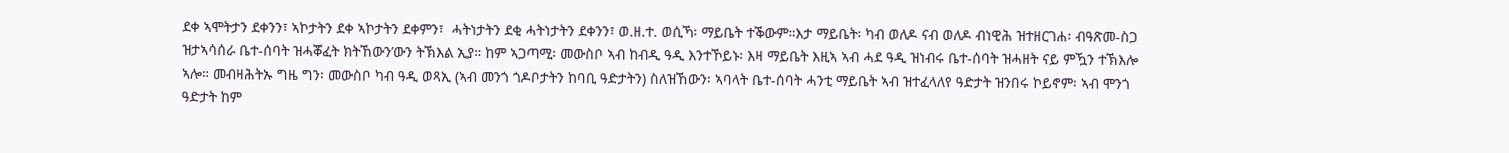ደቀ ኣሞትታን ደቀንን፣ ኣኮታትን ደቀ ኣኮታትን ደቀምን፣  ሓትነታትን ደቂ ሓትነታትን ደቀንን፣ ወ.ዘ.ተ. ወሲኻ፡ ማይቤት ተቕውም።እታ ማይቤት፡ ካብ ወለዶ ናብ ወለዶ ብነዊሕ ዝተዘርገሐ፡ ብዓጽመ-ስጋ ዝታኣሳሰራ ቤተ-ሰባት ዝሓቖፈት ክትኸውን’ውን ትኽእል ኢያ። ከም ኣጋጣሚ፡ መውስቦ ኣብ ከብዲ ዓዲ እንተኾይኑ፡ እዛ ማይቤት እዚኣ ኣብ ሓደ ዓዲ ዝነብሩ ቤተ-ሰባት ዝሓዘት ናይ ምዃን ተኽእሎ ኣሎ። መብዛሕትኡ ግዜ ግን፡ መውስቦ ካብ ዓዲ ወጻኢ (ኣብ መንጎ ጎዶቦታትን ከባቢ ዓድታትን) ስለዝኸውን፡ ኣባላት ቤተ-ሰባት ሓንቲ ማይቤት ኣብ ዝተፈላለየ ዓድታት ዝንበሩ ኮይኖም፡ ኣብ ሞንጎ ዓድታት ከም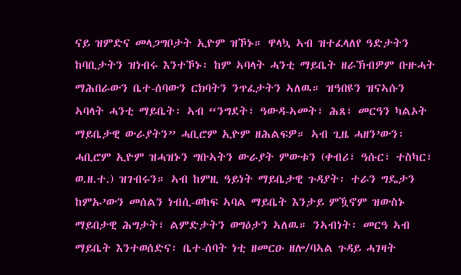ናይ ዝምድና መላጋግቦታት ኢዮም ዝኾኑ። ዋላኳ ኣብ ዝተፈላለየ ዓድታትን ከባቢታትን ዝነብሩ እንተኾኑ፡ ከም ኣባላት ሓንቲ ማይቤት ዘራኽብዎም ቡዙሓት ማሕበራውን ቤተ-ሰባውን ርክባትን ንጥፈታትን ኣለዉ። ዝዓበዩን ዝናኣሱን ኣባላት ሓንቲ ማይቤት፡ ኣብ “ንግደት፣ ዓውዳ-ኣመት፣ ሕጸ፣ መርዓን ካልኦት ማይቤታዊ ውራያትን” ሓቢሮም ኢዮም ዘሕልፍዎ። ኣብ ጊዜ ሓዘን’ውን፡ ሓቢሮም ኢዮም ዝሓዝኑን ግቡኣትን ውራያት ምውቱን (ቀብሪ፣ ዓሱር፣ ተስካር፣ ወ.ዘ.ተ.) ዝገብሩን። ኣብ ከምዚ ዓይነት ማይቤታዊ ጉዳያት፡ ተራን ግዴታን ከምኡ’ውን መሰልን ነብሲ-ወከፍ ኣባል ማይቤት እንታይ ምዃኖም ዝውስኑ ማይበታዊ ሕግታት፣ ልምድታትን ወግዕታን ኣለዉ። ንኣብነት፡ መርዓ ኣብ ማይቤት እንተወሰድና፡ ቤተ-ሰባት ነቲ ዘመርዑ ዘሎ/ባኣል ጉዳይ ሓገዛት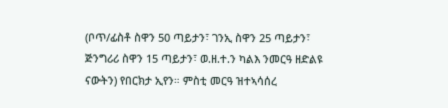(ቦጥ/ፊስቶ ስዋን 50 ጣይታን፣ ገንኢ ስዋን 25 ጣይታን፣ ጅንግሪሪ ስዋን 15 ጣይታን፣ ወ.ዘ.ተ.ን ካልእ ንመርዓ ዘድልዩ ናውትን) የበርክታ ኢየን። ምስቲ መርዓ ዝተኣሳሰረ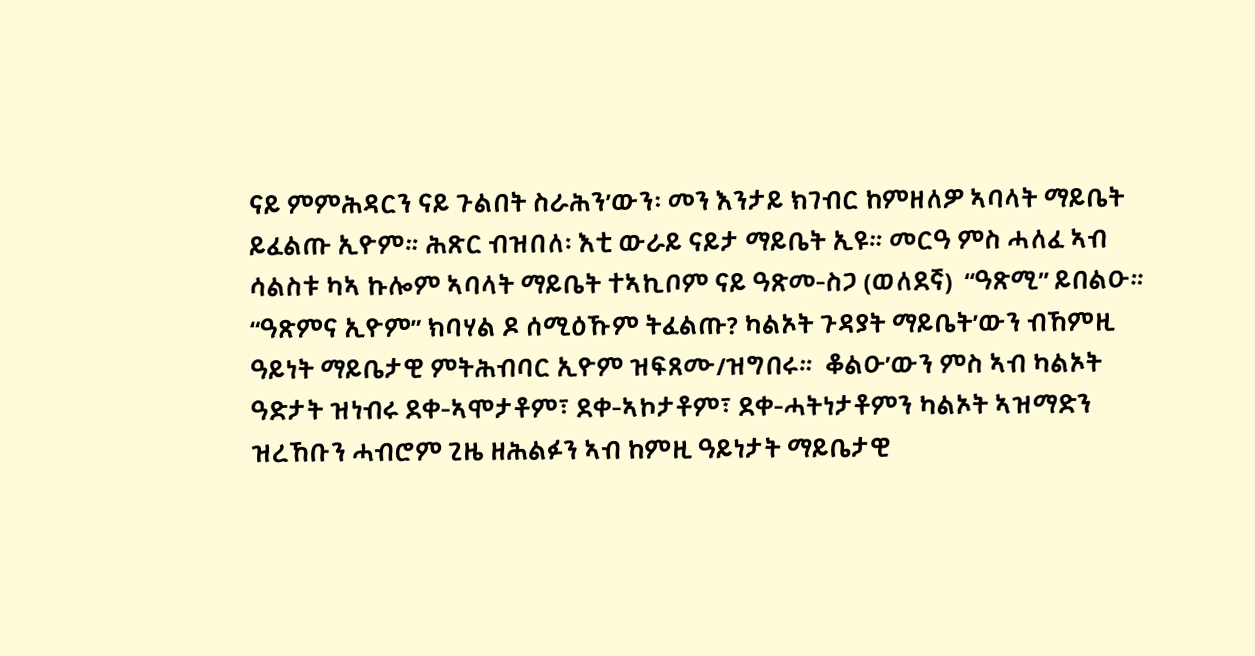ናይ ምምሕዳርን ናይ ጉልበት ስራሕን’ውን፡ መን እንታይ ክገብር ከምዘለዎ ኣባላት ማይቤት ይፈልጡ ኢዮም። ሕጽር ብዝበለ፡ እቲ ውራይ ናይታ ማይቤት ኢዩ። መርዓ ምስ ሓለፈ ኣብ ሳልስቱ ካኣ ኩሎም ኣባላት ማይቤት ተኣኪቦም ናይ ዓጽመ-ስጋ (ወለደኛ)  “ዓጽሚ” ይበልዑ። “ዓጽምና ኢዮም” ክባሃል ዶ ሰሚዕኹም ትፈልጡ? ካልኦት ጉዳያት ማይቤት’ውን ብኸምዚ ዓይነት ማይቤታዊ ምትሕብባር ኢዮም ዝፍጸሙ/ዝግበሩ።  ቆልዑ’ውን ምስ ኣብ ካልኦት ዓድታት ዝነብሩ ደቀ-ኣሞታቶም፣ ደቀ-ኣኮታቶም፣ ደቀ-ሓትነታቶምን ካልኦት ኣዝማድን ዝረኸቡን ሓብሮም ጊዜ ዘሕልፉን ኣብ ከምዚ ዓይነታት ማይቤታዊ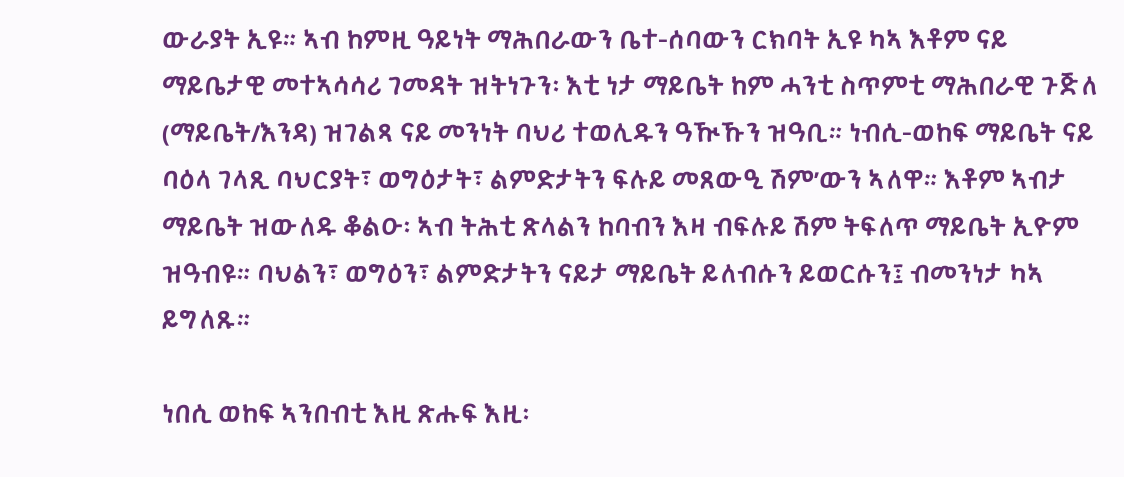ውራያት ኢዩ። ኣብ ከምዚ ዓይነት ማሕበራውን ቤተ-ሰባውን ርክባት ኢዩ ካኣ እቶም ናይ ማይቤታዊ መተኣሳሳሪ ገመዳት ዝትነጉን፡ እቲ ነታ ማይቤት ከም ሓንቲ ስጥምቲ ማሕበራዊ ጉጅለ (ማይቤት/እንዳ) ዝገልጻ ናይ መንነት ባህሪ ተወሊዱን ዓዂኹን ዝዓቢ። ነብሲ-ወከፍ ማይቤት ናይ ባዕላ ገላጺ ባህርያት፣ ወግዕታት፣ ልምድታትን ፍሉይ መጸውዒ ሽም’ውን ኣለዋ። እቶም ኣብታ ማይቤት ዝውለዱ ቆልዑ፡ ኣብ ትሕቲ ጽላልን ከባብን እዛ ብፍሉይ ሽም ትፍለጥ ማይቤት ኢዮም ዝዓብዩ። ባህልን፣ ወግዕን፣ ልምድታትን ናይታ ማይቤት ይለብሱን ይወርሱን፤ ብመንነታ ካኣ ይግለጹ።

ነበሲ ወከፍ ኣንበብቲ እዚ ጽሑፍ እዚ፡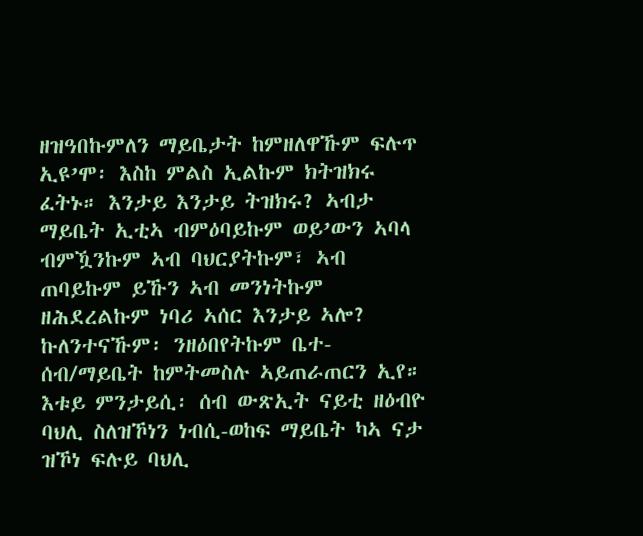ዘዝዓበኩምለን ማይቤታት ከምዘለዋኹም ፍሉጥ ኢዩ’ሞ፡ እስከ ምልስ ኢልኩም ክትዝክሩ ፈትኑ። እንታይ እንታይ ትዝክሩ? ኣብታ ማይቤት ኢቲኣ ብምዕባይኩም ወይ’ውን ኣባላ ብምዃንኩም ኣብ ባህርያትኩም፣ ኣብ ጠባይኩም ይኹን ኣብ መንነትኩም ዘሕደረልኩም ነባሪ ኣሰር እንታይ ኣሎ? ኩለንተናኹም፡ ንዘዕበየትኩም ቤተ-ሰብ/ማይቤት ከምትመስሉ ኣይጠራጠርን ኢየ። እቱይ ምንታይሲ፡ ሰብ ውጽኢት ናይቲ ዘዕብዮ ባህሊ ስለዝኾነን ነብሲ-ወከፍ ማይቤት ካኣ ናታ ዝኾነ ፍሉይ ባህሊ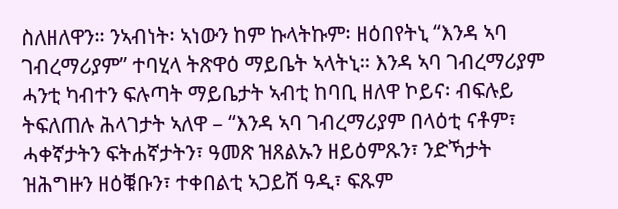ስለዘለዋን። ንኣብነት፡ ኣነውን ከም ኩላትኩም፡ ዘዕበየትኒ “እንዳ ኣባ ገብረማሪያም” ተባሂላ ትጽዋዕ ማይቤት ኣላትኒ። እንዳ ኣባ ገብረማሪያም ሓንቲ ካብተን ፍሉጣት ማይቤታት ኣብቲ ከባቢ ዘለዋ ኮይና፡ ብፍሉይ ትፍለጠሉ ሕላገታት ኣለዋ – “እንዳ ኣባ ገብረማሪያም በላዕቲ ናቶም፣ ሓቀኛታትን ፍትሐኛታትን፣ ዓመጽ ዝጸልኡን ዘይዕምጹን፣ ንድኻታት ዝሕግዙን ዘዕቑቡን፣ ተቀበልቲ ኣጋይሽ ዓዲ፣ ፍጹም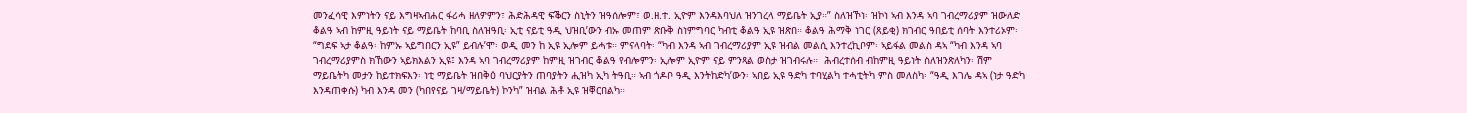መንፈሳዊ እምነትን ናይ እግዛኣብሐር ፋሪሓ ዘለዎምን፣ ሕድሕዳዊ ፍቕርን ስኒትን ዝዓሰሎም፣ ወ.ዘ.ተ. ኢዮም እንዳእባህለ ዝንገረላ ማይቤት ኢያ።” ስለዝኾነ፡ ዝኮነ ኣብ እንዳ ኣባ ገብረማሪያም ዝውለድ ቆልዓ ኣብ ከምዚ ዓይነት ናይ ማይቤት ከባቢ ስለዝዓቢ፡ ኢቲ ናይቲ ዓዲ ህዝቢ’ውን ብኡ መጠም ጽቡቅ ስነምግባር ካብቲ ቆልዓ ኢዩ ዝጽበ። ቆልዓ ሕማቅ ነገር (ጸይቂ) ክገብር ዓበይቲ ሰባት እንተሪኦም፡ “ግደፍ ኣታ ቆልዓ፡ ከምኡ ኣይግበርን ኢዩ” ይብሉ’ሞ፡ ወዲ መን ከ ኢዩ ኢሎም ይሓቱ። ምናላባት፡ “ካብ እንዳ ኣብ ገብረማሪያም ኢዩ ዝብል መልሲ እንተረኪቦም፡ ኣይፋል መልስ ዳኣ “ካብ እንዳ ኣባ ገብረማሪያምስ ክኸውን ኣይክእልን ኢዩ፤ እንዳ ኣባ ገብረማሪያም ከምዚ ዝገብር ቆልዓ የብሎምን፡ ኢሎም ኢዮም ናይ ምንጻል ወስታ ዝገብሩሉ።  ሕብረተሰብ ብከምዚ ዓይነት ስለዝንጽለካን፡ ሽም ማይቤትካ መታን ከይተክፍእን፡ ነቲ ማይቤት ዝበቅዕ ባህርያትን ጠባያትን ሒዝካ ኢካ ትዓቢ። ኣብ ጎዶቦ ዓዲ እንትከድካ’ውን፡ ኣበይ ኢዩ ዓድካ ተባሂልካ ተሓቲትካ ምስ መለስካ፡ “ዓዲ እገሌ ዳኣ (ነታ ዓድካ እንዳጠቀሱ) ካብ እንዳ መን (ካበየናይ ገዛ/ማይቤት) ኮንካ” ዝብል ሕቶ ኢዩ ዝቐርበልካ።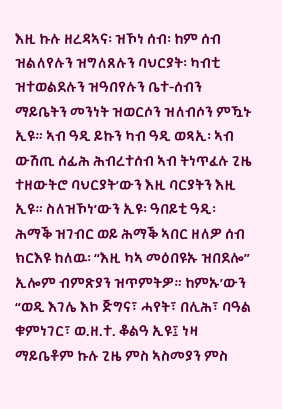እዚ ኩሉ ዘረዳኣና፡ ዝኾነ ሰብ፡ ከም ሰብ ዝልለየሉን ዝግለጸሉን ባህርያት፡ ካብቲ ዝተወልደሉን ዝዓበየሉን ቤተ-ሰብን ማይቤትን መንነት ዝወርሶን ዝለብሶን ምዃኑ ኢዩ። ኣብ ዓዲ ይኩን ካብ ዓዲ ወጻኢ፡ ኣብ ውሽጢ ሰፊሕ ሕብረተሰብ ኣብ ትነጥፈሉ ጊዜ ተዘውትሮ ባህርያት’ውን እዚ ባርያትን እዚ ኢዩ። ስለዝኾነ’ውን ኢዩ፡ ዓበይቲ ዓዲ፡ ሕማቕ ዝገብር ወይ ሕማቕ ኣበር ዘለዎ ሰብ ክርእዩ ከለዉ፡ “እዚ ካኣ መዕበዩኡ ዝበደሎ” ኢሎም ብምጽያን ዝጥምትዎ። ከምኡ’ውን “ወዲ እገሌ እኮ ጅግና፣ ሓየት፣ በሊሕ፣ ባዓል ቁምነገር፣ ወ.ዘ.ተ. ቆልዓ ኢዩ፤ ነዛ ማይቤቶም ኩሉ ጊዜ ምስ ኣስመያን ምስ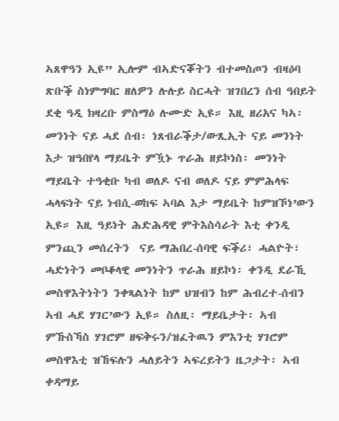ኣጸዋዓን ኢዩ” ኢሎም ብኣድናቖትን ብተመስጦን ብዛዕባ ጽቡቕ ስነምግባር ዘለዎን ሉሉይ ስርሓት ዝገበረን ሰብ ዓበይት ደቂ ዓዲ ክዛረቡ ምስማዕ ሉሙድ ኢዩ። እዚ ዘሪአና ካኣ፡ መንነት ናይ ሓደ ሰብ፡ ነጸብራቕታ/ውጺኢት ናይ መንነት እታ ዝዓበየላ ማይቤት ምዃኑ ጥራሕ ዘይኮነስ፡ መንነት ማይቤት ተዓቂቡ ካብ ወለዶ ናብ ወለዶ ናይ ምምሕላፍ ሓላፍነት ናይ ነብሲ-ወከፍ ኣባል እታ ማይቤት ከምዝኾነ’ውን ኢዩ። እዚ ዓይነት ሕድሕዳዊ ምትእስሳራት እቲ ቀንዲ ምንጪን መሰረትን  ናይ ማሕበረ-ሰባዊ ፍቕሪ፣ ሓልዮት፣ ሓድነትን መቦቆላዊ መንነትን ጥራሕ ዘይኮነ፡ ቀንዲ ደራኺ መስዋእትነትን ንቀጻልነት ከም ህዝብን ከም ሕብረተ-ሰብን ኣብ ሓደ ሃገር’ውን ኢዩ። ስለዚ፡ ማይቤታት፡ ኣብ ምኹስኻስ ሃገሮም ዘፍቅሩን/ዝፈትዉን ምእንቲ ሃገሮም መስዋእቲ ዝኸፍሉን ሓለይትን ኣፍረይትን ዜጋታት፡ ኣብ ቀዳማይ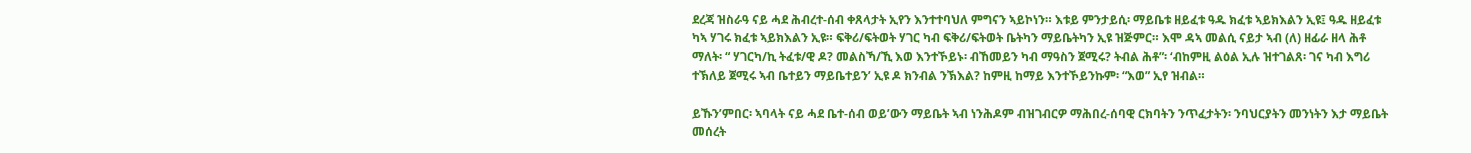ደረጃ ዝስራዓ ናይ ሓደ ሕብረተ-ሰብ ቀጸላታት ኢየን እንተተባህለ ምግናን ኣይኮነን። እቱይ ምንታይሲ፡ ማይቤቱ ዘይፈቱ ዓዱ ክፈቱ ኣይክእልን ኢዩ፤ ዓዱ ዘይፈቱ ካኣ ሃገሩ ክፈቱ ኣይክእልን ኢዩ። ፍቅሪ/ፍትወት ሃገር ካብ ፍቅሪ/ፍትወት ቤትካን ማይቤትካን ኢዩ ዝጅምር። እሞ ዳኣ መልሲ ናይታ ኣብ (ለ) ዘፊራ ዘላ ሕቶ ማለት፡ “ ሃገርካ/ኪ ትፈቱ/ዊ ዶ? መልስኻ/ኺ እወ እንተኾይኑ፡ ብኸመይን ካብ ማዓስን ጀሚሩ? ትብል ሕቶ”፡ ‘ብከምዚ ልዕል ኢሉ ዝተገልጸ፡ ገና ካብ እግሪ ተኽለይ ጀሚሩ ኣብ ቤተይን ማይቤተይን’ ኢዩ ዶ ክንብል ንኽእል? ከምዚ ከማይ እንተኾይንኩም፡ “እወ” ኢየ ዝብል።

ይኹን’ምበር፡ ኣባላት ናይ ሓደ ቤተ-ሰብ ወይ’ውን ማይቤት ኣብ ነንሕዶም ብዝገብርዎ ማሕበረ-ሰባዊ ርክባትን ንጥፈታትን፡ ንባህርያትን መንነትን እታ ማይቤት መሰረት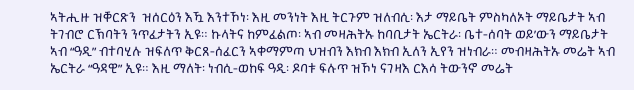ኣትሒዙ ዝቐርጽን  ዝሰርዕን እዃ እንተኾነ፡ እዚ መንነት እዚ ትርጉም ዝለብሲ፡ እታ ማይቤት ምስካለኦት ማይቤታት ኣብ ትገብሮ ርኽባትን ንጥፈታትን ኢዩ። ኩላትና ከምፈልጦ፡ ኣብ መዛሕትኡ ከባቢታት ኤርትራ፡ ቤተ-ሰባት ወይ’ውን ማይቤታት ኣብ “ዓዲ” ብተባሂሉ ዝፍለጥ ቅርጸ-ሰፈርን ኣቀማምጣ ህዝብን እክብ እክብ ኢለን ኢየን ዝነብራ። መብዛሕትኡ መሬት ኣብ ኤርትራ “ዓዳዊ” ኢዩ። እዚ ማለት፡ ነብሲ-ወከፍ ዓዲ፡ ዶባቱ ፍሉጥ ዝኾነ ናገዛእ ርእሳ ትውንኖ መሬት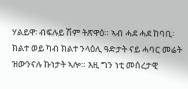ሃልይዋ፡ ብፍሉይ ሽም ትጽዋዕ። ኣብ ሓደ ሓደ ከባቢ፡ ክልተ ወይ ካብ ክልተ ንላዕሊ ዓድታት ናይ ሓባር መሬት ዝውንናሉ ኩነታት ኣሎ። እዚ ግን ነቲ መሰረታዊ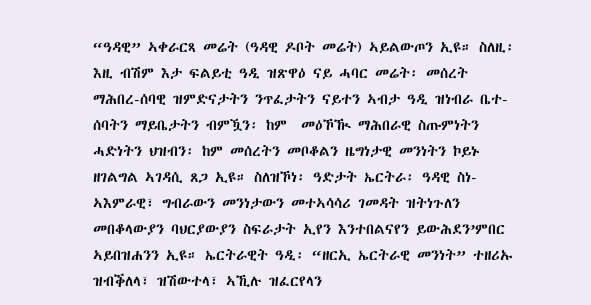“ዓዳዊ” ኣቀራርጻ መሬት (ዓዳዊ ዶቦት መሬት) ኣይልውጦን ኢዩ። ስለዚ፡ እዚ ብሽም እታ ፍልይቲ ዓዲ ዝጽዋዕ ናይ ሓባር መሬት፡ መሰረት ማሕበረ-ሰባዊ ዝምድናታትን ንጥፈታትን ናይተን ኣብታ ዓዲ ዝነብራ ቤተ-ሰባትን ማይቤታትን ብምዃን፡ ከም  መዕኾዂ ማሕበራዊ ስጡምነትን ሓድነትን ህዝብን፡ ከም መሰረትን መቦቆልን ዜግነታዊ መንነትን ኮይኑ ዘገልግል ኣገዳሲ ጸጋ ኢዩ። ስለዝኾነ፡ ዓድታት ኤርትራ፡ ዓዳዊ ስነ-ኣእምራዊ፣ ግብራውን መንነታውን መተኣሳሳሪ ገመዳት ዝትነጉለን መበቆላውያን ባህርያውያን ስፍራታት ኢየን እንተበልናየን ይውሕደን’ምበር ኣይበዝሐንን ኢዩ። ኤርትራዊት ዓዲ፡ “ዘርኢ ኤርትራዊ መንነት” ተዘሪኡ ዝብቕለላ፣ ዝሽውተላ፣ ኣኺሉ ዝፈርየላን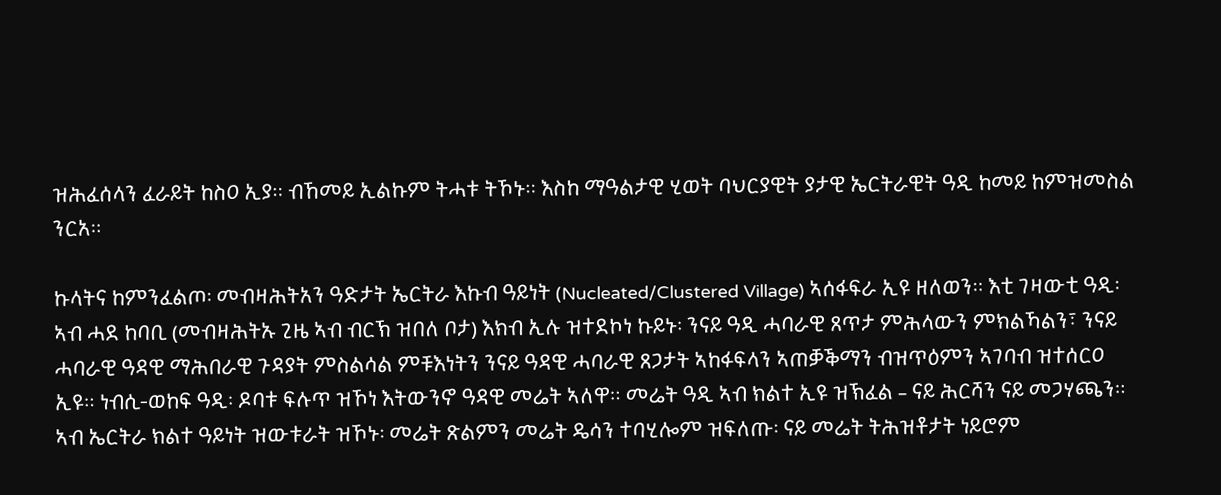ዝሕፈሰላን ፈራይት ከስዐ ኢያ። ብኸመይ ኢልኩም ትሓቱ ትኾኑ። እስከ ማዓልታዊ ሂወት ባህርያዊት ያታዊ ኤርትራዊት ዓዲ ከመይ ከምዝመስል ንርአ።

ኩላትና ከምንፈልጦ፡ መብዛሕትአን ዓድታት ኤርትራ እኩብ ዓይነት (Nucleated/Clustered Village) ኣሰፋፍራ ኢዩ ዘለወን። እቲ ገዛውቲ ዓዲ፡ ኣብ ሓደ ከባቢ (መብዛሕትኡ ጊዜ ኣብ ብርኽ ዝበለ ቦታ) እክብ ኢሉ ዝተደኮነ ኩይኑ፡ ንናይ ዓዲ ሓባራዊ ጸጥታ ምሕላውን ምክልኻልን፣ ንናይ ሓባራዊ ዓዳዊ ማሕበራዊ ጉዳያት ምስልሳል ምቹእነትን ንናይ ዓዳዊ ሓባራዊ ጸጋታት ኣከፋፍላን ኣጠቓቕማን ብዝጥዕምን ኣገባብ ዝተሰርዐ ኢዩ። ነብሲ-ወከፍ ዓዲ፡ ዶባቱ ፍሉጥ ዝኾነ እትውንኖ ዓዳዊ መሬት ኣለዋ። መሬት ዓዲ ኣብ ክልተ ኢዩ ዝኽፈል – ናይ ሕርሻን ናይ መጋሃጫን። ኣብ ኤርትራ ክልተ ዓይነት ዝውቱራት ዝኾኑ፡ መሬት ጽልምን መሬት ዴሳን ተባሂሎም ዝፍለጡ፡ ናይ መሬት ትሕዝቶታት ነይሮም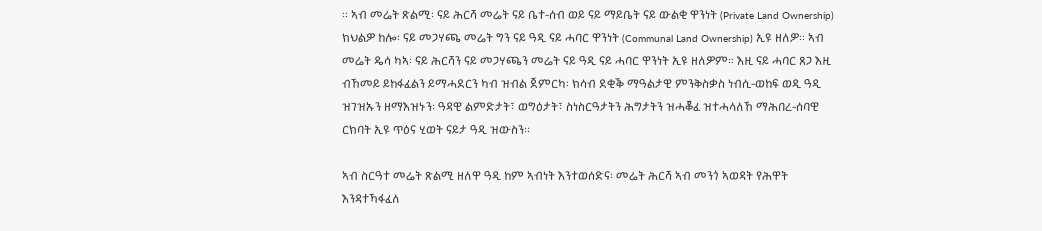። ኣብ መሬት ጽልሚ፡ ናይ ሕርሻ መሬት ናይ ቤተ-ሰብ ወይ ናይ ማይቤት ናይ ውልቂ ዋንነት (Private Land Ownership) ክህልዎ ከሎ፡ ናይ መጋሃጫ መሬት ግን ናይ ዓዲ ናይ ሓባር ዋንነት (Communal Land Ownership) ኢዩ ዘለዎ። ኣብ መሬት ዴሳ ካኣ፡ ናይ ሕርሻን ናይ መጋሃጫን መሬት ናይ ዓዲ ናይ ሓባር ዋንነት ኢዩ ዘለዎም። እዚ ናይ ሓባር ጸጋ እዚ ብኸመይ ይከፋፈልን ይማሓደርን ካብ ዝብል ጀምርካ፡ ክሳብ ደቂቕ ማዓልታዊ ምንቅስቃስ ነብሲ-ወከፍ ወዲ ዓዲ ዝገዝኡን ዘማእዝኑን፡ ዓዳዊ ልምድታት፣ ወግዕታት፣ ስነስርዓታትን ሕግታትን ዝሓቖፈ ዝተሓላለኸ ማሕበረ-ሰባዊ ርክባት ኢዩ ጥዕና ሂወት ናይታ ዓዲ ዝውስን።

ኣብ ስርዓተ መሬት ጽልሚ ዘለዋ ዓዲ ከም ኣብነት እንተወሰድና፡ መሬት ሕርሻ ኣብ መንጎ ኣወዳት የሕዋት እንዳተኻፋፈለ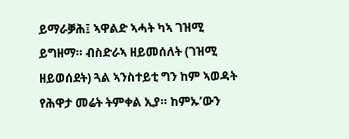ይማራቓሕ፤ ኣዋልድ ኣሓት ካኣ ገዝሚ ይግዘማ። ብስድራኣ ዘይመሰለት (ገዝሚ ዘይወሰደት) ጓል ኣንስተይቲ ግን ከም ኣወዳት የሕዋታ መሬት ትምቀል ኢያ። ከምኡ’ውን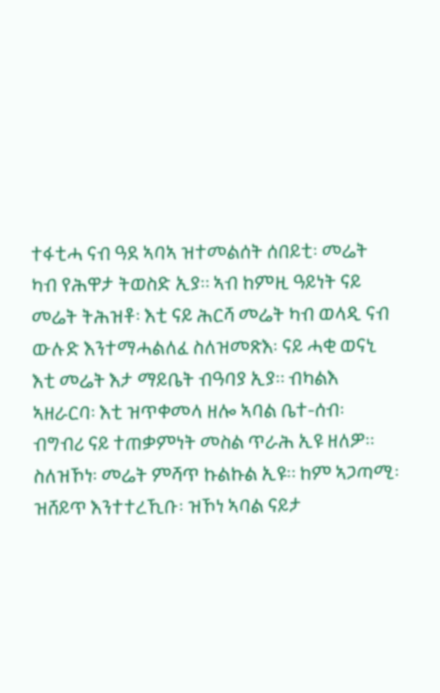ተፋቲሓ ናብ ዓደ ኣባኣ ዝተመልሰት ሰበይቲ፡ መሬት ካብ የሕዋታ ትወስድ ኢያ። ኣብ ከምዚ ዓይነት ናይ መሬት ትሕዝቶ፡ እቲ ናይ ሕርሻ መሬት ካብ ወላዲ ናብ ውሉድ እንተማሓልለፈ ስለዝመጽእ፡ ናይ ሓቂ ወናኒ እቲ መሬት እታ ማይቤት ብዓባያ ኢያ። ብካልእ ኣዘራርባ፡ እቲ ዝጥቀመላ ዘሎ ኣባል ቤተ-ሰብ፡ ብግብሪ ናይ ተጠቃምነት መስል ጥራሕ ኢዩ ዘለዎ። ስለዝኾነ፡ መሬት ምሻጥ ኩልኩል ኢዩ። ከም ኣጋጣሚ፡ ዝሸይጥ እንተተረኺቡ፡ ዝኾነ ኣባል ናይታ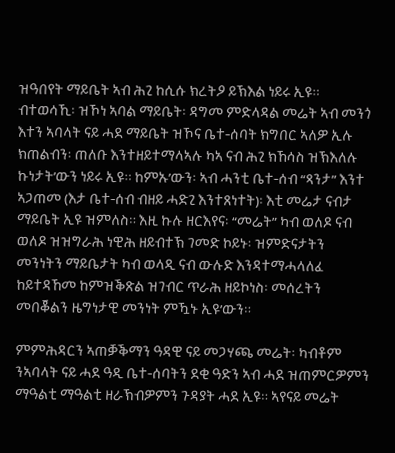ዝዓበየት ማይቤት ኣብ ሕጊ ከሲሱ ክረትዖ ይኽእል ነይሩ ኢዩ። ብተወሳኺ፡ ዝኾነ ኣባል ማይቤት፡ ዳግመ ምድላዳል መሬት ኣብ መንጎ እተን ኣባላት ናይ ሓደ ማይቤት ዝኾና ቤተ-ሰባት ክግበር ኣለዎ ኢሉ ክጠልብን፡ ጠለቡ እንተዘይተማላኣሉ ካኣ ናብ ሕጊ ክኸሳስ ዝኽእለሉ ኩነታት’ውን ነይሩ ኢዩ። ከምኡ’ውን፡ ኣብ ሓንቲ ቤተ-ሰብ “ጻንታ” እንተ ኣጋጠመ (እታ ቤተ-ሰብ ብዘይ ሓድጊ እንተጸነተት)፡ እቲ መሬታ ናብታ ማይቤት ኢዩ ዝምለስ። እዚ ኩሉ ዘርእየና፡ “መሬት” ካብ ወለዶ ናብ ወለዶ ዝዝግራሕ ነዊሕ ዘይብተኽ ገመድ ኮይኑ፡ ዝምድናታትን መንነትን ማይቤታት ካብ ወላዲ ናብ ውሉድ እንዳተማሓላለፈ ከይተዳኸመ ከምዝቕጽል ዝገብር ጥራሕ ዘይኮነስ፡ መሰረትን መበቖልን ዜግነታዊ መንነት ምዃኑ ኢዩ’ውን።

ምምሕዳርን ኣጠቓቕማን ዓዳዊ ናይ መጋሃጫ መሬት፡ ካብቶም ንኣባላት ናይ ሓደ ዓዲ ቤተ-ሰባትን ደቂ ዓድን ኣብ ሓደ ዝጠምርዎምን ማዓልቲ ማዓልቲ ዘራኽብዎምን ጉዳያት ሓደ ኢዩ። ኣየናይ መሬት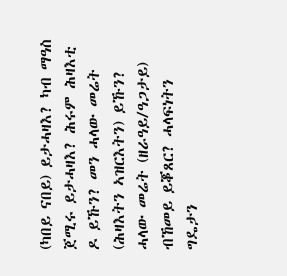(ካበይ ናበይ) ይታሓዛእ? ካብ ማዓስ ጀሚሩ ይታሓዛእ? ሕሩም ሕዛእቲ ዶ ይኹን? መን ሓላው መሬት (ሕዛእትን ኣዝርእትን) ይኹን? ሓላው መሬት (ዘራዓይ/ዓጋታይ) ብኸመይ ይቖጸር? ሓላፍነትን ግዴታን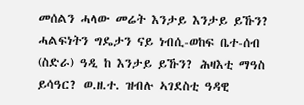መሰልን ሓላው መሬት እንታይ እንታይ ይኹን? ሓልፍነትን ግዴታን ናይ ነብሲ-ወከፍ ቤተ-ሰብ (ስድራ) ዓዲ ከ እንታይ ይኹን? ሕዛእቲ ማዓስ ይሳዓር? ወ.ዘ.ተ. ዝብሉ ኣገደስቲ ዓዳዊ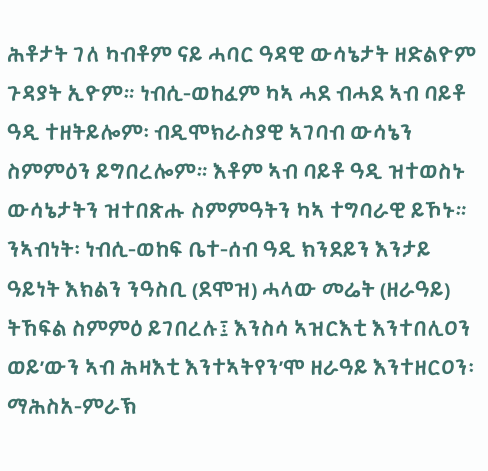ሕቶታት ገለ ካብቶም ናይ ሓባር ዓዳዊ ውሳኔታት ዘድልዮም ጉዳያት ኢዮም። ነብሲ-ወከፈም ካኣ ሓደ ብሓደ ኣብ ባይቶ ዓዲ ተዘትይሎም፡ ብዲሞክራስያዊ ኣገባብ ውሳኔን ስምምዕን ይግበረሎም። እቶም ኣብ ባይቶ ዓዲ ዝተወስኑ ውሳኔታትን ዝተበጽሑ ስምምዓትን ካኣ ተግባራዊ ይኾኑ። ንኣብነት፡ ነብሲ-ወከፍ ቤተ-ሰብ ዓዲ ክንደይን እንታይ ዓይነት እክልን ንዓስቢ (ደሞዝ) ሓላው መሬት (ዘራዓይ) ትኸፍል ስምምዕ ይገበረሉ፤ እንስሳ ኣዝርእቲ እንተበሊዐን ወይ’ውን ኣብ ሕዛእቲ እንተኣትየን’ሞ ዘራዓይ እንተዘርዐን፡ ማሕስአ-ምራኽ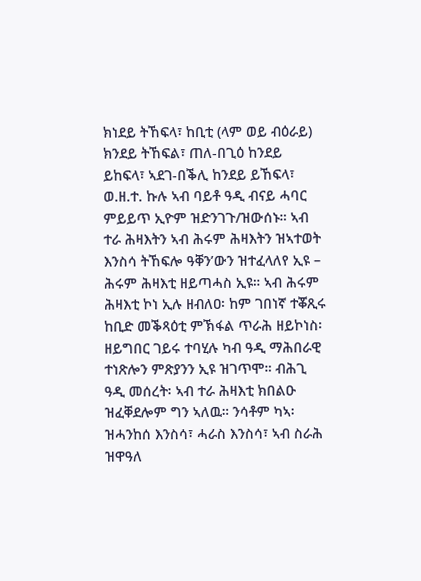ክነደይ ትኸፍላ፣ ከቢቲ (ላም ወይ ብዕራይ) ክንደይ ትኸፍል፣ ጠለ-በጊዕ ከንደይ ይከፍላ፣ ኣደገ-በቕሊ ከንደይ ይኸፍላ፣ ወ.ዘ.ተ. ኩሉ ኣብ ባይቶ ዓዲ ብናይ ሓባር ምይይጥ ኢዮም ዝድንገጉ/ዝውሰኑ። ኣብ ተራ ሕዛእትን ኣብ ሕሩም ሕዛእትን ዝኣተወት እንስሳ ትኸፍሎ ዓቐን’ውን ዝተፈላለየ ኢዩ – ሕሩም ሕዛእቲ ዘይጣሓስ ኢዩ። ኣብ ሕሩም ሕዛእቲ ኮነ ኢሉ ዘብለዐ፡ ከም ገበነኛ ተቖጺሩ ከቢድ መቕጻዕቲ ምኽፋል ጥራሕ ዘይኮነስ፡ ዘይግበር ገይሩ ተባሂሉ ካብ ዓዲ ማሕበራዊ ተነጽሎን ምጽያንን ኢዩ ዝገጥሞ። ብሕጊ ዓዲ መሰረት፡ ኣብ ተራ ሕዛእቲ ክበልዑ ዝፈቐደሎም ግን ኣለዉ። ንሳቶም ካኣ፡ ዝሓንከሰ እንስሳ፣ ሓራስ እንስሳ፣ ኣብ ስራሕ ዝዋዓለ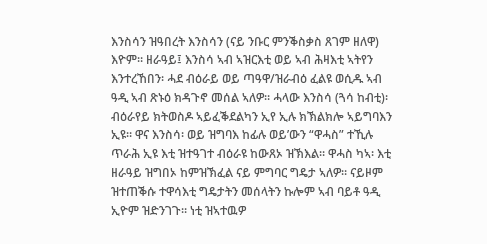እንስሳን ዝዓበረት እንስሳን (ናይ ንቡር ምንቕስቃስ ጸገም ዘለዋ) እዮም። ዘራዓይ፤ እንስሳ ኣብ ኣዝርእቲ ወይ ኣብ ሕዛእቲ ኣትየን እንተረኸበን፡ ሓደ ብዕራይ ወይ ጣዓዋ/ዝራብዕ ፈልዩ ወሲዱ ኣብ ዓዲ ኣብ ጽኑዕ ክዳጉኖ መሰል ኣለዎ። ሓላው እንስሳ (ጓሳ ከብቲ)፡ ብዕራየይ ክትወስዶ ኣይፈቕደልካን ኢየ ኢሉ ክኽልክሎ ኣይግባእን ኢዩ። ዋና እንስሳ፡ ወይ ዝግባእ ከፊሉ ወይ’ውን “ዋሓስ” ተኺሉ ጥራሕ ኢዩ እቲ ዝተዓገተ ብዕራዩ ከውጸኦ ዝኽእል። ዋሓስ ካኣ፡ እቲ ዘራዓይ ዝግበኦ ከምዝኽፈል ናይ ምግባር ግዴታ ኣለዎ። ናይዞም ዝተጠቕሱ ተዋሳእቲ ግዴታትን መሰላትን ኩሎም ኣብ ባይቶ ዓዲ ኢዮም ዝድንገጉ። ነቲ ዝኣተዉዎ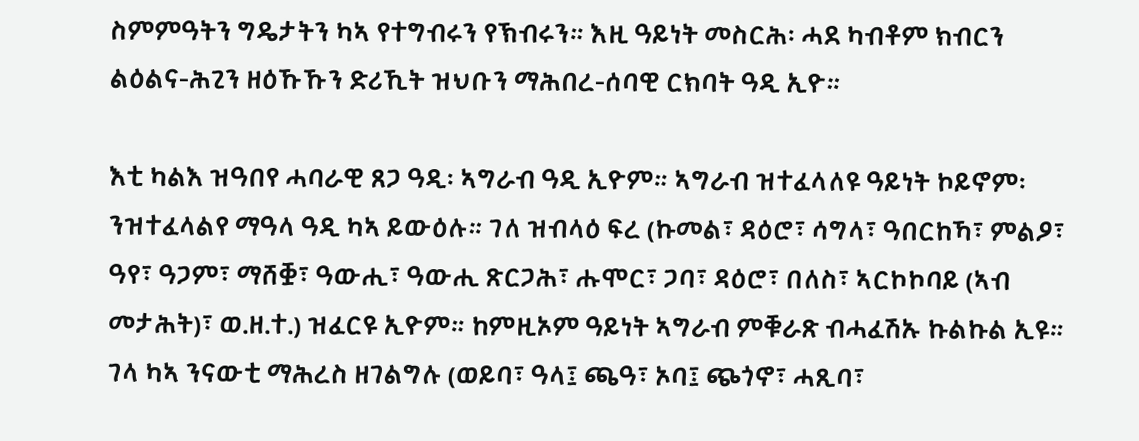ስምምዓትን ግዴታትን ካኣ የተግብሩን የኽብሩን። እዚ ዓይነት መስርሕ፡ ሓደ ካብቶም ክብርን ልዕልና-ሕጊን ዘዕኹኹን ድሪኺት ዝህቡን ማሕበረ-ሰባዊ ርክባት ዓዲ ኢዮ።

እቲ ካልእ ዝዓበየ ሓባራዊ ጸጋ ዓዲ፡ ኣግራብ ዓዲ ኢዮም። ኣግራብ ዝተፈላለዩ ዓይነት ኮይኖም፡ ንዝተፈላልየ ማዓላ ዓዲ ካኣ ይውዕሉ። ገለ ዝብላዕ ፍረ (ኩመል፣ ዳዕሮ፣ ሳግላ፣ ዓበርከኻ፣ ምልዖ፣ ዓየ፣ ዓጋም፣ ማሸቛ፣ ዓውሒ፣ ዓውሒ ጽርጋሕ፣ ሑሞር፣ ጋባ፣ ዳዕሮ፣ በለስ፣ ኣርኮኮባይ (ኣብ መታሕት)፣ ወ.ዘ.ተ.) ዝፈርዩ ኢዮም። ከምዚኦም ዓይነት ኣግራብ ምቑራጽ ብሓፈሽኡ ኩልኩል ኢዩ። ገላ ካኣ ንናውቲ ማሕረስ ዘገልግሉ (ወይባ፣ ዓላ፤ ጫዓ፣ ኦባ፤ ጭጎኖ፣ ሓጺባ፣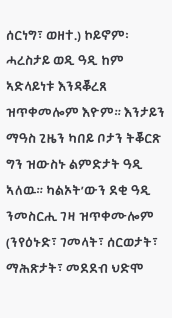ሰርነግ፣ ወዘተ.) ኮይኖም፡ ሓረስታይ ወዲ ዓዲ ከም ኣድላይነቱ እንዳቖረጸ ዝጥቀመሎም እዮም። እንታይን ማዓስ ጊዜን ካበይ ቦታን ትቖርጽ ግን ዝውስኑ ልምድታት ዓዲ ኣለዉ። ካልኦት’ውን ደቂ ዓዲ ንመስርሒ ገዛ ዝጥቀሙሎም (ንየዕኑድ፣ ገመላት፣ ሰርወታት፣ ማሕጽታት፣ መደደብ ህድሞ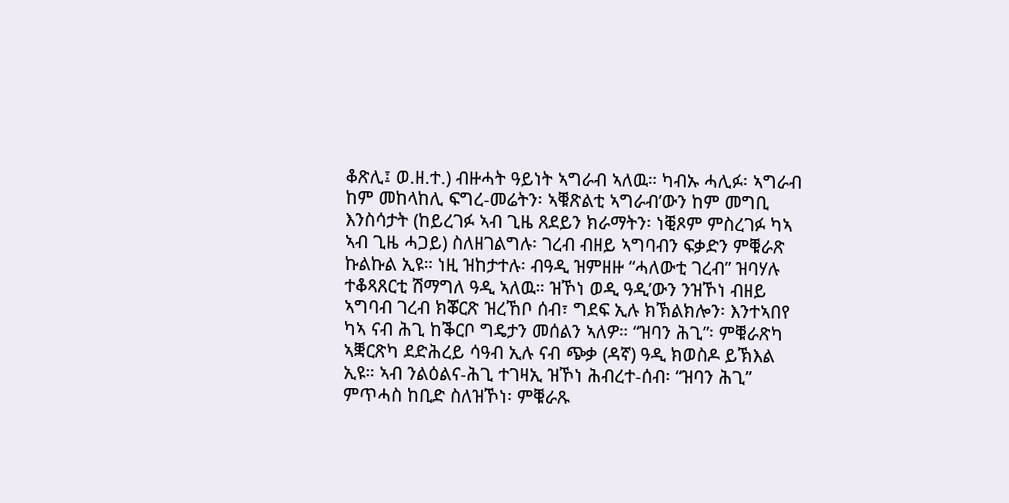ቆጽሊ፤ ወ.ዘ.ተ.) ብዙሓት ዓይነት ኣግራብ ኣለዉ። ካብኡ ሓሊፉ፡ ኣግራብ ከም መከላከሊ ፍግረ-መሬትን፡ ኣቑጽልቲ ኣግራብ’ውን ከም መግቢ እንስሳታት (ከይረገፉ ኣብ ጊዜ ጸደይን ክራማትን፡ ነቒጾም ምስረገፉ ካኣ ኣብ ጊዜ ሓጋይ) ስለዘገልግሉ፡ ገረብ ብዘይ ኣግባብን ፍቃድን ምቑራጽ ኩልኩል ኢዩ። ነዚ ዝከታተሉ፡ ብዓዲ ዝምዘዙ “ሓለውቲ ገረብ” ዝባሃሉ ተቆጻጸርቲ ሽማግለ ዓዲ ኣለዉ። ዝኾነ ወዲ ዓዲ’ውን ንዝኾነ ብዘይ ኣግባብ ገረብ ክቖርጽ ዝረኸቦ ሰብ፣ ግደፍ ኢሉ ክኽልክሎን፡ እንተኣበየ ካኣ ናብ ሕጊ ከቕርቦ ግዴታን መሰልን ኣለዎ። “ዝባን ሕጊ”፡ ምቑራጽካ ኣቛርጽካ ደድሕረይ ሳዓብ ኢሉ ናብ ጭቃ (ዳኛ) ዓዲ ክወስዶ ይኽእል ኢዩ። ኣብ ንልዕልና-ሕጊ ተገዛኢ ዝኾነ ሕብረተ-ሰብ፡ “ዝባን ሕጊ” ምጥሓስ ከቢድ ስለዝኾነ፡ ምቑራጹ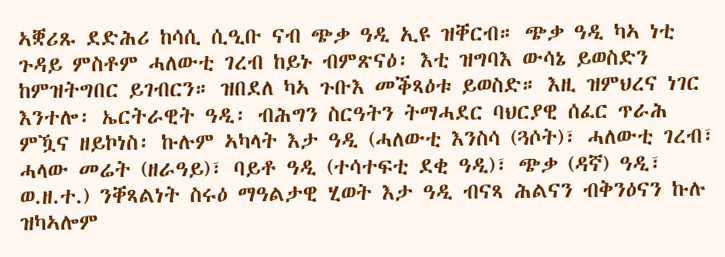ኣቛሪጹ ደድሕሪ ከሳሲ ሲዒቡ ናብ ጭቃ ዓዲ ኢዩ ዝቐርብ። ጭቃ ዓዲ ካኣ ነቲ ጉዳይ ምስቶም ሓለውቲ ገረብ ከይኑ ብምጽናዕ፡ እቲ ዝግባእ ውሳኔ ይወስድን ከምዝትግበር ይገብርን። ዝበደለ ካኣ ጉቡእ መቕጻዕቱ ይወስድ። እዚ ዝምህረና ነገር እንተሎ፡ ኤርትራዊት ዓዲ፡ ብሕግን ስርዓትን ትማሓደር ባህርያዊ ሰፈር ጥራሕ ምዃና ዘይኮነስ፡ ኩሉም ኣካላት እታ ዓዲ (ሓለውቲ እንስሳ (ጓሶት)፣ ሓለውቲ ገረብ፣ ሓላው መሬት (ዘራዓይ)፣ ባይቶ ዓዲ (ተሳተፍቲ ደቂ ዓዲ)፣ ጭቃ (ዳኛ) ዓዲ፣ ወ.ዘ.ተ.) ንቐጻልነት ስሩዕ ማዓልታዊ ሂወት እታ ዓዲ ብናጻ ሕልናን ብቅንዕናን ኩሉ ዝካኣሎም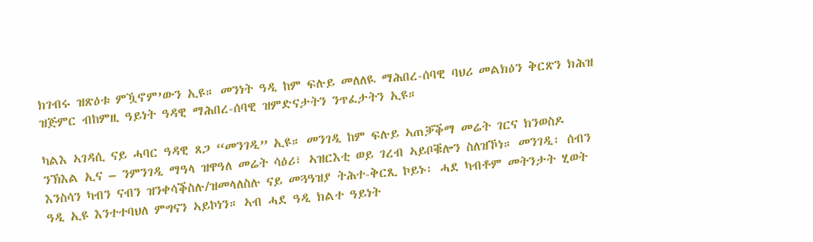ክገብሩ ዝጽዕቱ ምዃኖም’ውን ኢዩ። መንነት ዓዲ ከም ፍሉይ መለለዪ ማሕበረ-ሰባዊ ባህሪ መልክዕን ቅርጽን ክሕዝ ዝጅምር ብከምዚ ዓይነት ዓዳዊ ማሕበረ-ሰባዊ ዝምድናታትን ንጥፈታትን ኢዩ።

ካልእ ኣገዳሲ ናይ ሓባር ዓዳዊ ጸጋ “መንገዲ” ኢዩ። መንገዲ ከም ፍሉይ ኣጠቓቕማ መሬት ገርና ክንወስዶ ንኽእል ኢና – ንምንገዲ ማዓላ ዝዋዓለ መሬት ሳዕሪ፣ ኣዝርእቲ ወይ ገረብ ኣይቦቑሎን ስለዝኾነ። መንገዲ፡ ሰብን እንስሳን ካብን ናብን ዝንቀሳቕስሉ/ዝመላለስሉ ናይ መጓዓዝያ ትሕተ-ቅርጺ ኮይኑ፡ ሓደ ካብቶም መትንታት ሂወት ዓዲ ኢዩ እንተተባህለ ምግናን ኣይኮነን። ኣብ ሓደ ዓዲ ክልተ ዓይነት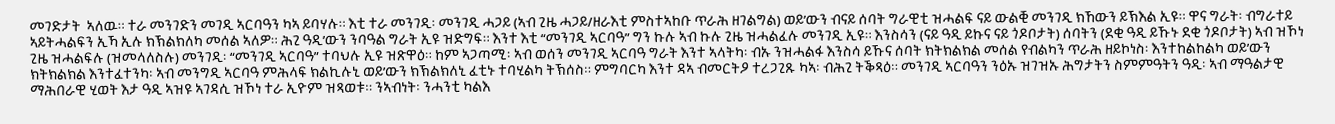መገድታት  ኣለዉ። ተራ መንገድን መገዲ ኣርባዓን ካኣ ይባሃሉ። እቲ ተራ መንገዲ፡ መንገዲ ሓጋይ (ኣብ ጊዜ ሓጋይ/ዘራእቲ ምስተኣከቡ ጥራሕ ዘገልግል) ወይ’ውን ብናይ ሰባት ግራዊቲ ዝሓልፍ ናይ ውልቒ መንገዲ ክኸውን ይኽእል ኢዩ። ዋና ግራት፡ ብግራተይ ኣይትሓልፍን ኢኻ ኢሉ ክኽልክለካ መሰል ኣለዎ። ሕጊ ዓዲ’ውን ንባዓል ግራት ኢዩ ዝድግፍ። እንተ እቲ “መንገዲ ኣርባዓ” ግን ኩሉ ኣብ ኩሉ ጊዜ ዝሓልፈሉ መንገዲ ኢዩ። እንስሳን (ናይ ዓዲ ይኩና ናይ ጎዶቦታት) ሰባትን (ደቂ ዓዲ ይኹኑ ደቂ ጎዶቦታት) ኣብ ዝኾነ ጊዜ ዝሓልፍሉ (ዝመላለስሉ) መንገዲ፡ “መንገዲ ኣርባዓ” ተባህሉ ኢዩ ዝጽዋዕ። ከም ኣጋጣሚ፡ ኣብ ወሰን መንገዲ ኣርባዓ ግራት እንተ ኣላትካ፡ ብኡ ንዝሓልፋ እንስሳ ይኹና ሰባት ክትክልክል መሰል የብልካን ጥራሕ ዘይኮነስ፡ እንተከልከልካ ወይ’ውን ክትክልክል እንተፈተንካ፡ ኣብ መንግዲ ኣርባዓ ምሕላፍ ክልኪሉኒ ወይ’ውን ክኽልክለኒ ፈቲኑ ተባሂልካ ትኽሰስ። ምግባርካ እንተ ዳኣ ብመርትዖ ተረጋጊጹ ካኣ፡ ብሕጊ ትቕጻዕ። መንገዲ ኣርባዓን ንዕኡ ዝገዝኡ ሕግታትን ስምምዓትን ዓዲ፡ ኣብ ማዓልታዊ ማሕበራዊ ሂወት እታ ዓዲ ኣዝዩ ኣገዳሲ ዝኾነ ተራ ኢዮም ዝጻወቱ። ንኣብነት፡ ንሓንቲ ካልእ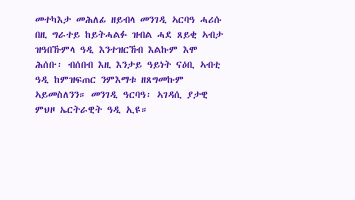መተካእታ መሕለፊ ዘይብላ መንገዲ ኣርባዓ ሓሪሱ በዚ ግራተይ ከይትሓልፉ ዝብል ሓደ ጸይቂ ኣብታ ዝዓበኹምላ ዓዲ እንተዝርኸብ እልኩም እሞ ሕሰቡ፡ ብሰበብ እዚ እንታይ ዓይነት ናዕቢ ኣብቲ ዓዲ ከምዝፍጠር ንምእማቱ ዘጸግመኩም ኣይመስለንን። መንገዲ ዓርባዓ፡ ኣገዳሲ ያታዊ ምህዞ ኤርትራዊት ዓዲ ኢዩ።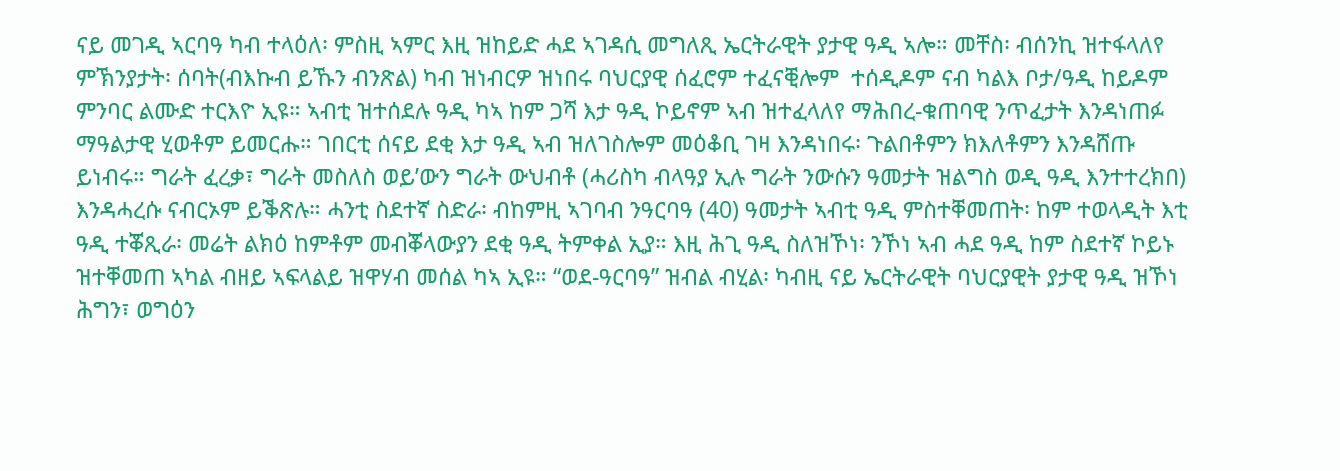ናይ መገዲ ኣርባዓ ካብ ተላዕለ፡ ምስዚ ኣምር እዚ ዝከይድ ሓደ ኣገዳሲ መግለጺ ኤርትራዊት ያታዊ ዓዲ ኣሎ። መቸስ፡ ብሰንኪ ዝተፋላለየ ምኽንያታት፡ ሰባት(ብእኩብ ይኹን ብንጽል) ካብ ዝነብርዎ ዝነበሩ ባህርያዊ ሰፈሮም ተፈናቒሎም  ተሰዲዶም ናብ ካልእ ቦታ/ዓዲ ከይዶም ምንባር ልሙድ ተርእዮ ኢዩ። ኣብቲ ዝተሰደሉ ዓዲ ካኣ ከም ጋሻ እታ ዓዲ ኮይኖም ኣብ ዝተፈላለየ ማሕበረ-ቁጠባዊ ንጥፈታት እንዳነጠፉ ማዓልታዊ ሂወቶም ይመርሑ። ገበርቲ ሰናይ ደቂ እታ ዓዲ ኣብ ዝለገስሎም መዕቆቢ ገዛ እንዳነበሩ፡ ጉልበቶምን ክእለቶምን እንዳሸጡ ይነብሩ። ግራት ፈረቃ፣ ግራት መስለስ ወይ’ውን ግራት ውህብቶ (ሓሪስካ ብላዓያ ኢሉ ግራት ንውሱን ዓመታት ዝልግስ ወዲ ዓዲ እንተተረክበ) እንዳሓረሱ ናብርኦም ይቕጽሉ። ሓንቲ ስደተኛ ስድራ፡ ብከምዚ ኣገባብ ንዓርባዓ (40) ዓመታት ኣብቲ ዓዲ ምስተቐመጠት፡ ከም ተወላዲት እቲ ዓዲ ተቖጺራ፡ መሬት ልክዕ ከምቶም መብቖላውያን ደቂ ዓዲ ትምቀል ኢያ። እዚ ሕጊ ዓዲ ስለዝኾነ፡ ንኾነ ኣብ ሓደ ዓዲ ከም ስደተኛ ኮይኑ ዝተቐመጠ ኣካል ብዘይ ኣፍላልይ ዝዋሃብ መሰል ካኣ ኢዩ። “ወደ-ዓርባዓ” ዝብል ብሂል፡ ካብዚ ናይ ኤርትራዊት ባህርያዊት ያታዊ ዓዲ ዝኾነ ሕግን፣ ወግዕን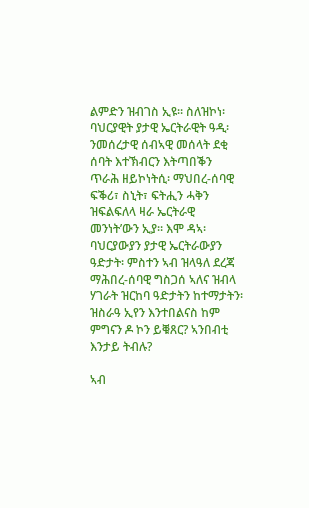ልምድን ዝብገስ ኢዩ። ስለዝኮነ፡ ባህርያዊት ያታዊ ኤርትራዊት ዓዲ፡ ንመሰረታዊ ሰብኣዊ መሰላት ደቂ ሰባት እተኽብርን እትጣበቕን ጥራሕ ዘይኮነትሲ፡ ማህበረ-ሰባዊ ፍቕሪ፣ ስኒት፣ ፍትሒን ሓቅን ዝፍልፍለላ ዛራ ኤርትራዊ መንነት’ውን ኢያ። እሞ ዳኣ፡ ባህርያውያን ያታዊ ኤርትራውያን ዓድታት፡ ምስተን ኣብ ዝላዓለ ደረጃ ማሕበረ-ሰባዊ ግስጋሰ ኣለና ዝብላ ሃገራት ዝርከባ ዓድታትን ከተማታትን፡ ዝስራዓ ኢየን እንተበልናስ ከም ምግናን ዶ ኮን ይቑጸር? ኣንበብቲ እንታይ ትብሉ?

ኣብ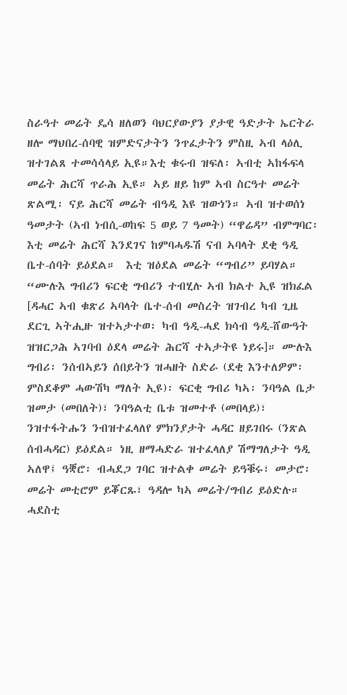ስራዓተ መሬት ዴሳ ዘለወን ባህርያውያን ያታዊ ዓድታት ኤርትራ ዘሎ ማህበረ-ሰባዊ ዝምድናታትን ንጥፈታትን ምስዚ ኣብ ላዕሊ ዝተገልጸ ተመሳሳላይ ኢዩ።እቲ ቁሩብ ዝፍለ፡ ኣብቲ ኣከፋፍላ መሬት ሕርሻ ጥራሕ ኢዩ። ኣይ ዘይ ከም ኣብ ስርዓተ መሬት ጽልሚ፡ ናይ ሕርሻ መሬት ብዓዲ እዩ ዝውነን። ኣብ ዝተወሰነ ዓመታት (ኣብ ነብሲ-ወከፍ 5 ወይ 7 ዓመት) “ዋሬዳ” ብምግባር፡ እቲ መሬት ሕርሻ እንደገና ከምባሓዱሽ ናብ ኣባላት ደቂ ዓዲ ቤተ-ሰባት ይዕደል።  እቲ ዝዕደል መሬት “ግብሪ” ይባሃል። “ሙሉእ ግብሪን ፍርቂ ግብሪን ተብሂሉ ኣብ ክልተ ኢዩ ዝክፈል [ዳሓር ኣብ ቁጽሪ ኣባላት ቤተ-ሰብ መስረት ዝገብረ ካብ ጊዜ ደርጊ ኣትሒዙ ዝተኣታተወ፡ ካብ ዓዲ-ሓደ ክሳብ ዓዲ-ሸውዓት ዝዝርጋሕ ኣገባብ ዕደላ መሬት ሕርሻ ተኣታትዩ ነይሩ]። ሙሉእ ግብሪ፡ ንሰብኣይን ሰበይትን ዝሓዘት ስድራ (ደቂ እንተለዎም፡ ምስደቆም ሓውሽካ ማለት ኢዩ)፡ ፍርቂ ግብሪ ካኣ፡ ንባዓል ቤታ ዝመታ (መበለት)፣ ንባዓልቲ ቤቱ ዝመተቶ (መበላይ)፣ ንዝተፋትሑን ንብዝተፈላለየ ምክንያታት ሓዳር ዘይገበሩ (ንጽል ሰብሓዳር) ይዕደል። ነዚ ዘማሓድራ ዝተፈላለያ ሽማግለታት ዓዲ ኣለዋ፤ ዓቛሮ፡ ብሓደጋ ገባር ዝተልቀ መሬት ይዓቑሩ፣ መታሮ፡ መሬት መቲሮም ይቖርጹ፣ ዓዳሎ ካኣ መሬት/ግብሪ ይዕድሉ። ሓደስቲ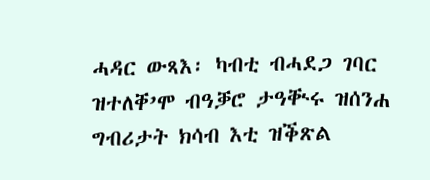ሓዳር ውጻእ፡ ካብቲ ብሓደጋ ገባር ዝተለቐ’ሞ ብዓቓሮ ታዓቚሩ ዝሰንሐ ግብሪታት ክሳብ እቲ ዝቕጽል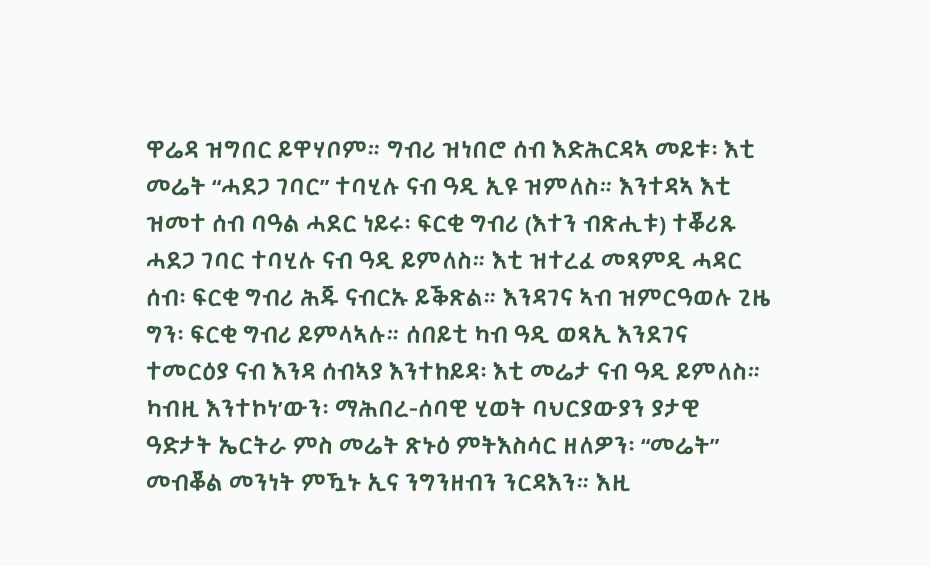ዋሬዳ ዝግበር ይዋሃቦም። ግብሪ ዝነበሮ ሰብ እድሕርዳኣ መይቱ፡ እቲ መሬት “ሓደጋ ገባር” ተባሂሉ ናብ ዓዲ ኢዩ ዝምለስ። እንተዳኣ እቲ ዝመተ ሰብ ባዓል ሓደር ነይሩ፡ ፍርቂ ግብሪ (እተን ብጽሒቱ) ተቖሪጹ ሓደጋ ገባር ተባሂሉ ናብ ዓዲ ይምለስ። እቲ ዝተረፈ መጻምዲ ሓዳር ሰብ፡ ፍርቂ ግብሪ ሕጁ ናብርኡ ይቕጽል። እንዳገና ኣብ ዝምርዓወሉ ጊዜ ግን፡ ፍርቂ ግብሪ ይምላኣሉ። ሰበይቲ ካብ ዓዲ ወጻኢ እንደገና ተመርዕያ ናብ እንዳ ሰብኣያ እንተከይዳ፡ እቲ መሬታ ናብ ዓዲ ይምለስ። ካብዚ እንተኮነ’ውን፡ ማሕበረ-ሰባዊ ሂወት ባህርያውያን ያታዊ  ዓድታት ኤርትራ ምስ መሬት ጽኑዕ ምትእስሳር ዘለዎን፡ “መሬት” መብቖል መንነት ምዃኑ ኢና ንግንዘብን ንርዳእን። እዚ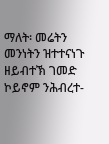ማለት፡ መሬትን መንነትን ዝተተናነጉ ዘይብተኽ ገመድ ኮይኖም ንሕብረተ-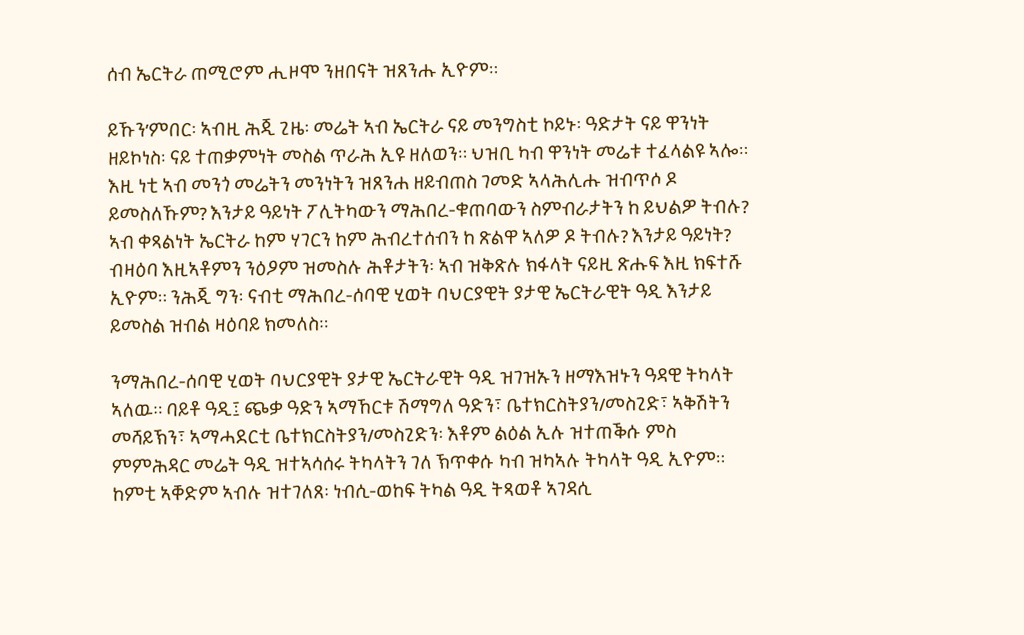ሰብ ኤርትራ ጠሚሮም ሒዞሞ ንዘበናት ዝጸንሑ ኢዮም።

ይኹን’ምበር፡ ኣብዚ ሕጂ ጊዜ፡ መሬት ኣብ ኤርትራ ናይ መንግስቲ ኮይኑ፡ ዓድታት ናይ ዋንነት ዘይኮነስ፡ ናይ ተጠቃምነት መስል ጥራሕ ኢዩ ዘለወን። ህዝቢ ካብ ዋንነት መሬቱ ተፈላልዩ ኣሎ። እዚ ነቲ ኣብ መንጎ መሬትን መንነትን ዝጸንሐ ዘይብጠስ ገመድ ኣላሕሊሑ ዝብጥሶ ዶ ይመስለኹም? እንታይ ዓይነት ፖሊትካውን ማሕበረ-ቁጠባውን ስምብራታትን ከ ይህልዎ ትብሉ? ኣብ ቀጻልነት ኤርትራ ከም ሃገርን ከም ሕብረተሰብን ከ ጽልዋ ኣለዎ ዶ ትብሉ? እንታይ ዓይነት? ብዛዕባ እዚኣቶምን ንዕዖም ዝመስሉ ሕቶታትን፡ ኣብ ዝቅጽሉ ክፋላት ናይዚ ጽሑፍ እዚ ክፍተሹ ኢዮም። ንሕጂ ግን፡ ናብቲ ማሕበረ-ሰባዊ ሂወት ባህርያዊት ያታዊ ኤርትራዊት ዓዲ እንታይ ይመስል ዝብል ዛዕባይ ክመለስ።

ንማሕበረ-ሰባዊ ሂወት ባህርያዊት ያታዊ ኤርትራዊት ዓዲ ዝገዝኡን ዘማእዝኑን ዓዳዊ ትካላት ኣለዉ። ባይቶ ዓዲ፤ ጭቃ ዓድን ኣማኸርቱ ሽማግለ ዓድን፣ ቤተክርስትያን/መስጊድ፣ ኣቅሽትን መሻይኽን፣ ኣማሓደርቲ ቤተክርስትያን/መስጊድን፡ እቶም ልዕል ኢሉ ዝተጠቕሱ ምስ ምምሕዳር መሬት ዓዲ ዝተኣሳሰሩ ትካላትን ገለ ኽጥቀሱ ካብ ዝካኣሉ ትካላት ዓዲ ኢዮም። ከምቲ ኣቐድም ኣብሉ ዝተገለጸ፡ ነብሲ-ወከፍ ትካል ዓዲ ትጻወቶ ኣገዳሲ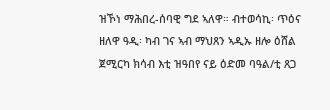ዝኾነ ማሕበረ-ሰባዊ ግደ ኣለዋ። ብተወሳኪ፡ ጥዕና ዘለዋ ዓዲ፡ ካብ ገና ኣብ ማህጸን ኣዲኡ ዘሎ ዕሸል ጀሚርካ ክሳብ እቲ ዝዓበየ ናይ ዕድመ ባዓል/ቲ ጸጋ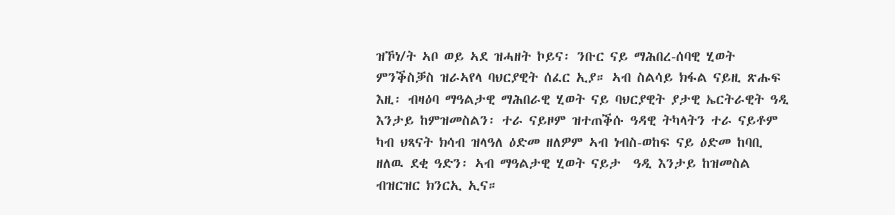ዝኾነ/ት ኣቦ ወይ ኣደ ዝሓዘት ኮይና፡ ንቡር ናይ ማሕበረ-ሰባዊ ሂወት ምንቕስቓስ ዝራኣየላ ባህርያዊት ሰፈር ኢያ። ኣብ ስልሳይ ክፋል ናይዚ ጽሑፍ እዚ፡ ብዛዕባ ማዓልታዊ ማሕበራዊ ሂወት ናይ ባህርያዊት ያታዊ ኤርትራዊት ዓዲ እንታይ ከምዝመስልን፡ ተራ ናይዞም ዝተጠቕሱ ዓዳዊ ትካላትን ተራ ናይቶም ካብ ህጻናት ክሳብ ዝላዓለ ዕድመ ዘለዎም ኣብ ነብስ-ወከፍ ናይ ዕድመ ከባቢ ዘለዉ ደቂ ዓድን፡ ኣብ ማዓልታዊ ሂወት ናይታ  ዓዲ እንታይ ከዝመስል ብዝርዝር ክንርኢ ኢና።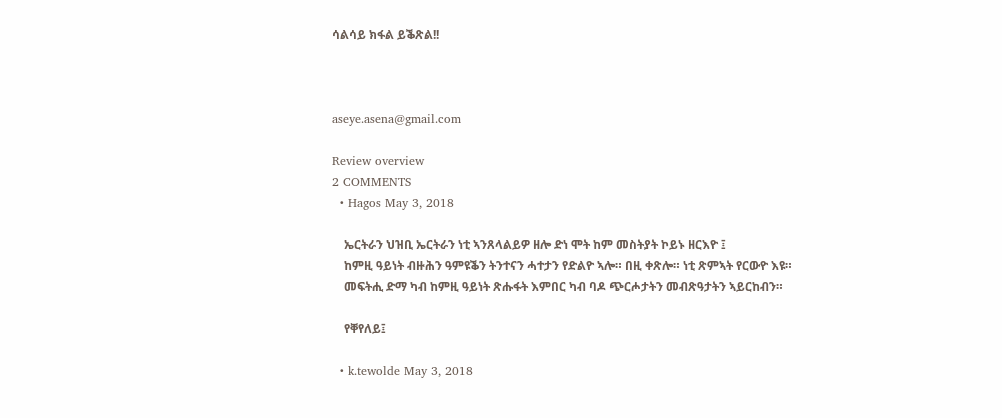ሳልሳይ ክፋል ይቕጽል!!



aseye.asena@gmail.com

Review overview
2 COMMENTS
  • Hagos May 3, 2018

    ኤርትራን ህዝቢ ኤርትራን ነቲ ኣንጸላልይዎ ዘሎ ድነ ሞት ከም መስትያት ኮይኑ ዘርእዮ ፤
    ከምዚ ዓይነት ብዙሕን ዓምዩቕን ትንተናን ሓተታን የድልዮ ኣሎ። በዚ ቀጽሎ። ነቲ ጽምኣት የርውዮ እዩ።
    መፍትሒ ድማ ካብ ከምዚ ዓይነት ጽሑፋት እምበር ካብ ባዶ ጭርሖታትን መብጽዓታትን ኣይርከብን።

    የቐየለይ፤

  • k.tewolde May 3, 2018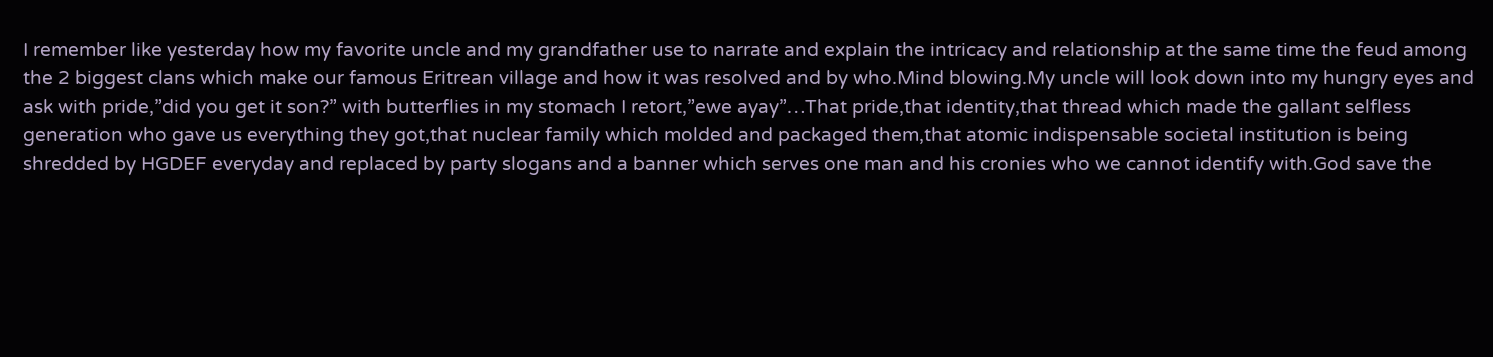I remember like yesterday how my favorite uncle and my grandfather use to narrate and explain the intricacy and relationship at the same time the feud among the 2 biggest clans which make our famous Eritrean village and how it was resolved and by who.Mind blowing.My uncle will look down into my hungry eyes and ask with pride,”did you get it son?” with butterflies in my stomach I retort,”ewe ayay”…That pride,that identity,that thread which made the gallant selfless generation who gave us everything they got,that nuclear family which molded and packaged them,that atomic indispensable societal institution is being shredded by HGDEF everyday and replaced by party slogans and a banner which serves one man and his cronies who we cannot identify with.God save the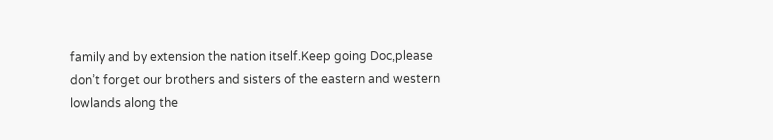family and by extension the nation itself.Keep going Doc,please don’t forget our brothers and sisters of the eastern and western lowlands along the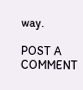way.

POST A COMMENT